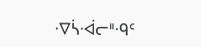ᐌᓵᐙᓕᐦᑴᑦ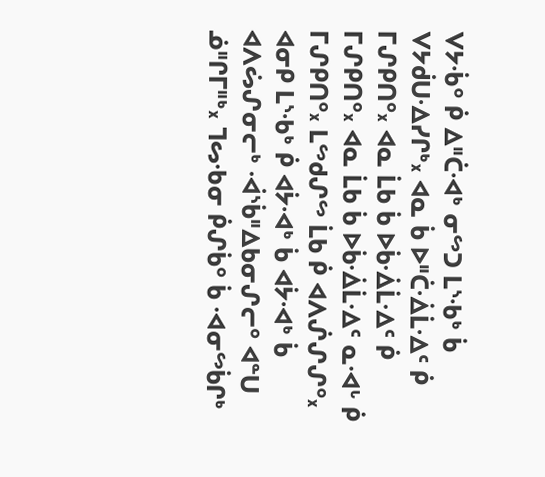ᐯᔭᒀᐤ ᑮ ᐃᐦᑖᐗᒃ ᓂᔥᑐ ᒪᔅᑾᒃ ᑳ ᐯᔭᑰᑌᐎᓯᒋᒃ᙮ ᐊᓇ ᑳ ᐅᐦᑖᐐᒫᐎᑦ ᑮ ᒥᔑᑭᑎᐤ᙮ ᐊᓇ ᒫᑲ ᑳ ᐅᑳᐐᒫᐎᑦ ᑮ ᒥᔑᑭᑎᐤ᙮ ᐊᓇ ᒫᑲ ᑳ ᐅᑳᐐᒫᐎᑦ ᓇᐗᒡ ᑮ ᒥᔑᑭᑎᐤ᙮ ᒪᔥᑯᔑᔥ ᒫᑲ ᑮ ᐊᐱᔒᔑᔑᐤ᙮ ᐊᓂᑭ ᒪᔅᑾᒃ ᑮ ᐊᔮᐗᒃ ᑳ ᐊᔮᐗᒃ ᑳ ᐊᐱᔖᔑᓂᓕᒃ ᐙᔅᑳᐦᐃᑲᓂᔑᓕᐤ ᐊᓐᑌ ᓅᐦᒋᒥᐦᒃ᙮ ᒣᔕᑾᓂ ᑮᔑᑳᐤ ᑳ ᐗᓂᔥᑳᒋᒃ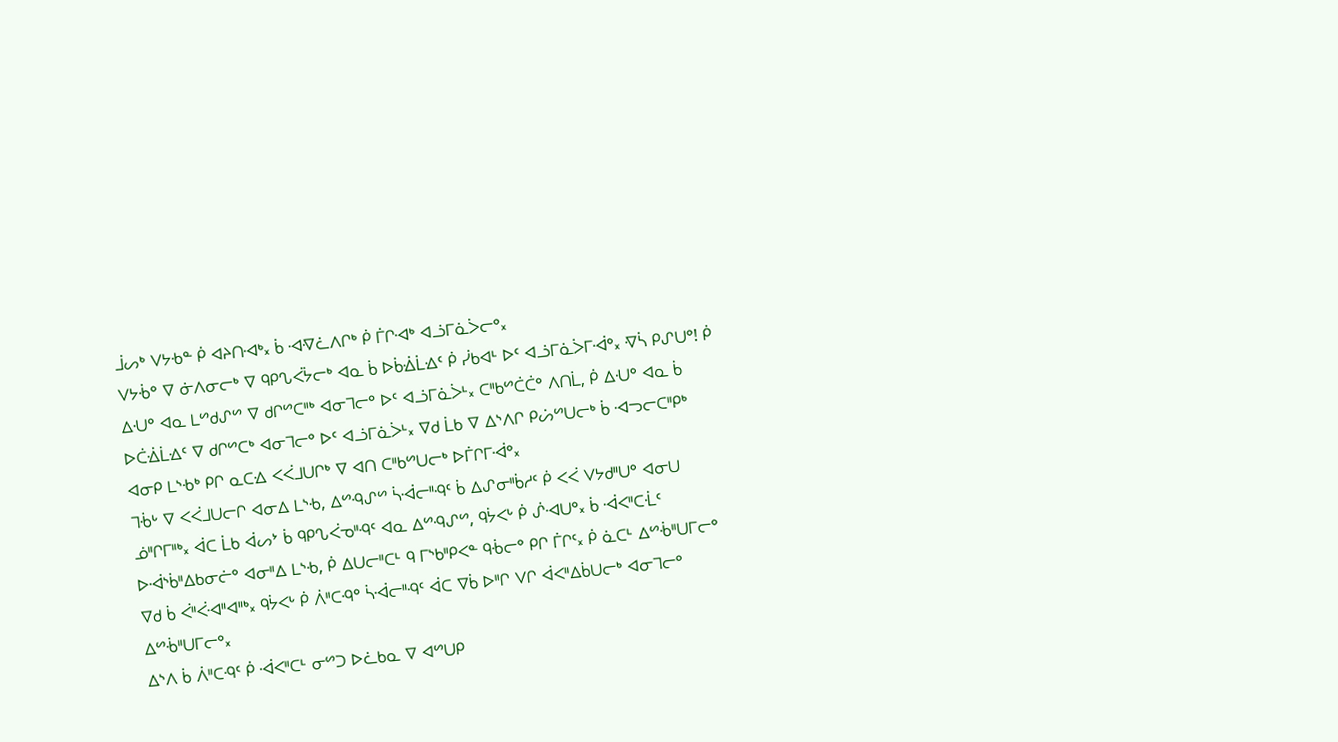ᒨᔕᒃ ᐯᔭᑾᓐ ᑮ ᐊᔨᑎᐗᒃ᙮ ᑳ ᐗᐌᓛᐱᒋᒃ ᑮ ᒦᒋᐗᒃ ᐊᓘᒥᓈᐴᓕᐤ᙮
ᐯᔭᒀᐤ ᐁ ᓃᐱᓂᓕᒃ ᐁ ᑫᑭᔐᐹᔮᓕᒃ ᐊᓇ ᑳ ᐅᑳᐐᒫᐎᑦ ᑮ ᓰᑲᐊᒻ ᐅᑦ ᐊᓘᒥᓈᐴᒥᐙᐤ᙮ ᐌᓵ ᑭᔑᑌᐤ! ᑮ ᐃᑗᐤ ᐊᓇ ᒪᔥᑯᔑᔥ ᐁ ᑯᒋᔥᑕᐦᒃ ᐊᓂᒣᓕᐤ ᐅᑦ ᐊᓘᒥᓈᐴᒻ᙮ ᑕᐦᑲᔥᑖᑖᐤ ᐱᑎᒫ, ᑮ ᐃᑗᐤ ᐊᓇ ᑳ ᐅᑖᐐᒫᐎᑦ ᐁ ᑯᒋᔥᑕᒃ ᐊᓂᒣᓕᐤ ᐅᑦ ᐊᓘᒥᓈᐴᒻ᙮ ᐁᑯ ᒫᑲ ᐁ ᐃᔅᐱᒋ ᑭᔖᔥᑌᓕᒃ ᑳ ᐗᓓᓕᑕᐦᑭᒃ ᐊᓂᑭ ᒪᔅᑾᒃ ᑭᒋ ᓇᑕᐎ ᐸᐹᒧᑌᒋᒃ ᐁ ᐊᑎ ᑕᐦᑲᔥᑌᓕᒃ ᐅᒦᒋᒥᐙᐤ᙮
ᒣᒀᒡ ᐁ ᐸᐹᒧᑌᓕᒋ ᐊᓂᐃ ᒪᔅᑾ, ᐃᔥᑴᔑᔥ ᓵᐙᓕᐦᑴᑦ ᑳ ᐃᔑᓂᐦᑳᓱᑦ ᑮ ᐸᐹ ᐯᔭᑯᐦᑌᐤ ᐊᓂᑌ ᓅᐦᒋᒥᐦᒃ᙮ ᐋᑕ ᒫᑲ ᐋᔕᔾ ᑳ ᑫᑭᔐᐹᓀᐦᑴᑦ ᐊᓇ ᐃᔥᑴᔑᔥ, ᑫᔮᐸᒡ ᑮ ᔒᐗᑌᐤ᙮ ᑳ ᐙᐸᐦᑕᒸᑦ ᐅᐙᔅᑳᐦᐃᑲᓂᓖᐤ ᐊᓂᐦᐃ ᒪᔅᑾ, ᑮ ᐃᑌᓕᐦᑕᒻ ᑫ ᒥᔅᑲᐦᑭᐸᓐ ᑫᒀᓕᐤ ᑭᒋ ᒦᒋᑦ᙮ ᑮ ᓈᑕᒻ ᐃᔥᒀᐦᑌᒥᓕᐤ ᐁᑯ ᑳ ᐹᐦᐹᐗᐦᐊᐦᒃ᙮ ᑫᔮᐸᒡ ᑮ ᐲᐦᑕᑴᐤ ᓵᐙᓕᐦᑴᑦ ᐋᑕ ᐁᑳ ᐅᐦᒋ ᐯᒋ ᐋᐸᐦᐃᑳᑌᓕᒃ ᐊᓂᒣᓕᐤ ᐃᔥᒀᐦᑌᒥᓕᐤ᙮
ᐃᔅᐱ ᑳ ᐲᐦᑕᑴᑦ ᑮ ᐙᐸᐦᑕᒻ ᓂᔥᑐ ᐅᓛᑲᓇ ᐁ ᐊᔥᑌᑭ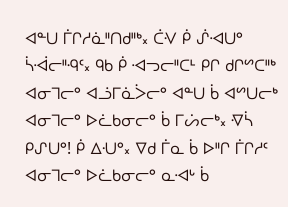ᐊᓐᑌ ᒦᒋᓱᓈᐦᑎᑯᐦᒃ᙮ ᑖᐺ ᑮ ᔒᐗᑌᐤ ᓵᐙᓕᐦᑴᑦ᙮ ᑫᑲ ᑮ ᐗᓓᓕᐦᑕᒻ ᑭᒋ ᑯᒋᔥᑕᐦᒃ ᐊᓂᒣᓕᐤ ᐊᓘᒥᓈᐴᓕᐤ ᐊᓐᑌ ᑳ ᐊᔥᑌᓕᒃ ᐊᓂᒣᓕᐤ ᐅᓛᑲᓂᓕᐤ ᑳ ᒥᔖᓕᒃ᙮ ᐌᓵ ᑭᔑᑌᐤ! ᑮ ᐃᑗᐤ᙮ ᐁᑯ ᒦᓇ ᑳ ᐅᐦᒋ ᒦᒋᓱᑦ ᐊᓂᒣᓕᐤ ᐅᓛᑲᓂᓕᐤ ᓇᐗᒡ ᑳ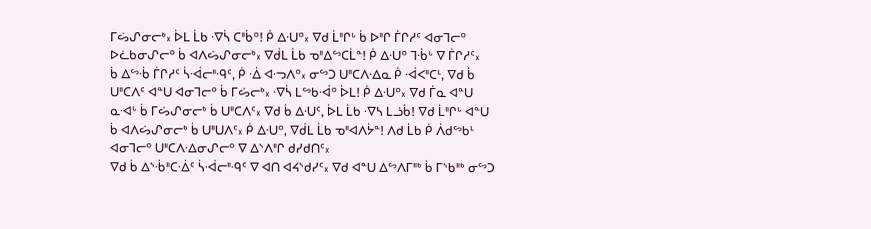ᒥᔖᔑᓂᓕᒃ᙮ ᐆᒪ ᒫᑲ ᐌᓵ ᑕᐦᑳᐤ! ᑮ ᐃᑗᐤ᙮ ᐁᑯ ᒫᐦᒋᒡ ᑳ ᐅᐦᒋ ᒦᒋᓱᑦ ᐊᓂᒣᓕᐤ ᐅᓛᑲᓂᔑᓕᐤ ᑳ ᐊᐱᔖᔑᓂᓕᒃ᙮ ᐁᑰᒪ ᒫᑲ ᓀᐦᐃᔥᑕᒫᓐ! ᑮ ᐃᑗᐤ ᒣᒀᒡ ᐁ ᒦᒋᓱᑦ᙮
ᑳ ᐃᔥᒀ ᒦᒋᓱᑦ ᓵᐙᓕᐦᑴᑦ, ᑮ ᐐ ᐊᓜᐱᐤ᙮ ᓂᔥᑐ ᑌᐦᑕᐱᐎᓇ ᑮ ᐙᐸᐦᑕᒻ, ᐁᑯ ᑳ ᑌᐦᑕᐱᑦ ᐊᓐᑌ ᐊᓂᒣᓕᐤ ᑳ ᒥᔖᓕᒃ᙮ ᐌᓵ ᒪᔥᑲᐙᐤ ᐆᒪ! ᑮ ᐃᑗᐤ᙮ ᐁᑯ ᒦᓇ ᐊᓐᑌ ᓇᐗᒡ ᑳ ᒥᔖᔑᓂᓕᒃ ᑳ ᑌᐦᑕᐱᑦ᙮ ᐁᑯ ᑳ ᐃᑗᑦ, ᐆᒪ ᒫᑲ ᐌᓴ ᒪᓘᑳ! ᐁᑯ ᒫᐦᒋᒡ ᐊᓐᑌ ᑳ ᐊᐱᔖᔑᓂᓕᒃ ᑳ ᑌᐦᑌᐱᑦ᙮ ᑮ ᐃᑗᐤ, ᐁᑰᒪ ᒫᑲ ᓀᐦᐊᐱᔮᓐ! ᐱᑯ ᒫᑲ ᑮ ᐲᑯᔥᑲᒻ ᐊᓂᒣᓕᐤ ᑌᐦᑕᐱᐎᓂᔑᓕᐤ ᐁ ᐃᔅᐱᐦᒋ ᑯᓯᑯᑎᑦ᙮
ᐁᑯ ᑳ ᐃᔅᒀᐦᑕᐐᑦ ᓵᐙᓕᐦᑴᑦ ᐁ ᐊᑎ ᐊᔦᔅᑯᓯᑦ᙮ ᐁᑯ ᐊᓐᑌ ᐃᔥᐱᒥᐦᒃ ᑳ ᒥᔅᑲᐦᒃ ᓂᔥᑐ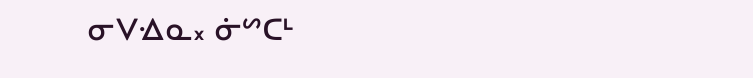ᓂᐯᐎᓇ᙮ ᓃᔥᑕᒻ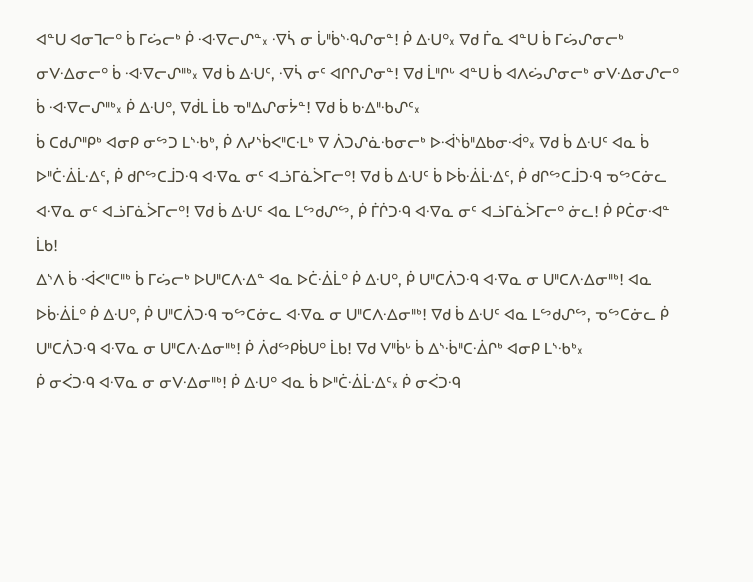ᐊᓐᑌ ᐊᓂᒣᓕᐤ ᑳ ᒥᔖᓕᒃ ᑮ ᐗᐌᓕᔑᓐ᙮ ᐌᓵ ᓂ ᒑᐦᑳᔅᑴᔑᓂᓐ! ᑮ ᐃᑗᐤ᙮ ᐁᑯ ᒦᓇ ᐊᓐᑌ ᑳ ᒥᔖᔑᓂᓕᒃ ᓂᐯᐎᓂᓕᐤ ᑳ ᐗᐌᓕᔑᐦᒃ᙮ ᐁᑯ ᑳ ᐃᑗᑦ, ᐌᓵ ᓂᑦ ᐊᒋᒋᔑᓂᓐ! ᐁᑯ ᒫᐦᒋᒡ ᐊᓐᑌ ᑳ ᐊᐱᔖᔑᓂᓕᒃ ᓂᐯᐎᓂᔑᓕᐤ ᑳ ᐗᐌᓕᔑᐦᒃ᙮ ᑮ ᐃᑗᐤ, ᐁᑰᒪ ᒫᑲ ᓀᐦᐃᔑᓂᔮᓐ! ᐁᑯ ᑳ ᑲᐎᐦᑾᔑᑦ᙮
ᑳ ᑕᑯᔑᐦᑭᒃ ᐊᓂᑭ ᓂᔥᑐ ᒪᔅᑾᒃ, ᑮ ᐱᓯᔅᑳᐸᐦᑕᒶᒃ ᐁ ᐲᑐᔑᓈᑾᓂᓕᒃ ᐅᐙᔅᑳᐦᐃᑲᓂᐙᐤ᙮ ᐁᑯ ᑳ ᐃᑗᑦ ᐊᓇ ᑳ ᐅᐦᑖᐐᒫᐎᑦ, ᑮ ᑯᒋᔥᑕᒨᑐᑴ ᐊᐌᓇ ᓂᑦ ᐊᓘᒥᓈᐴᒥᓕᐤ! ᐁᑯ ᑳ ᐃᑗᑦ ᑳ ᐅᑳᐐᒫᐎᑦ, ᑮ ᑯᒋᔥᑕᒨᑐᑴ ᓀᔥᑕᓃᓚ ᐊᐌᓇ ᓂᑦ ᐊᓘᒥᓈᐴᒥᓕᐤ! ᐁᑯ ᑳ ᐃᑗᑦ ᐊᓇ ᒪᔥᑯᔑᔥ, ᑮ ᒦᒌᑐᑴ ᐊᐌᓇ ᓂᑦ ᐊᓘᒥᓈᐴᒥᓕᐤ ᓃᓚ! ᑮ ᑭᑖᓂᐗᓐ ᒫᑲ!
ᐃᔅᐱ ᑳ ᐙᐸᐦᑕᐦᒃ ᑳ ᒥᔖᓕᒃ ᐅᑌᐦᑕᐱᐎᓐ ᐊᓇ ᐅᑖᐐᒫᐤ ᑮ ᐃᑗᐤ, ᑮ ᑌᐦᑕᐲᑐᑴ ᐊᐌᓇ ᓂ ᑌᐦᑕᐱᐎᓂᐦᒃ! ᐊᓇ ᐅᑳᐐᒫᐤ ᑮ ᐃᑗᐤ, ᑮ ᑌᐦᑕᐲᑐᑴ ᓀᔥᑕᓃᓚ ᐊᐌᓇ ᓂ ᑌᐦᑕᐱᐎᓂᐦᒃ! ᐁᑯ ᑳ ᐃᑗᑦ ᐊᓇ ᒪᔥᑯᔑᔥ, ᓀᔥᑕᓃᓚ ᑮ ᑌᐦᑕᐲᑐᑴ ᐊᐌᓇ ᓂ ᑌᐦᑕᐱᐎᓂᐦᒃ! ᑮ ᐲᑯᔥᑭᑳᑌᐤ ᒫᑲ! ᐁᑯ ᐯᐦᑳᒡ ᑳ ᐃᔅᒀᐦᑕᐐᒋᒃ ᐊᓂᑭ ᒪᔅᑾᒃ᙮
ᑮ ᓂᐹᑐᑴ ᐊᐌᓇ ᓂ ᓂᐯᐎᓂᐦᒃ! ᑮ ᐃᑗᐤ ᐊᓇ ᑳ ᐅᐦᑖᐐᒫᐎᑦ᙮ ᑮ ᓂᐹᑐᑴ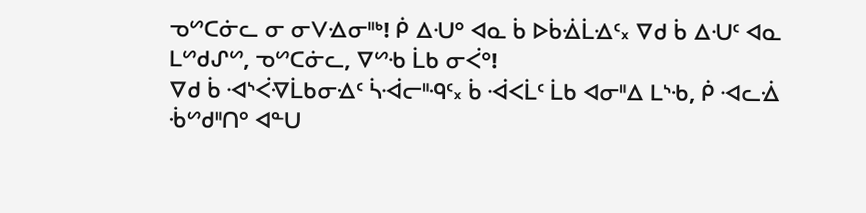ᓀᔥᑕᓃᓚ ᓂ ᓂᐯᐎᓂᐦᒃ! ᑮ ᐃᑗᐤ ᐊᓇ ᑳ ᐅᑳᐐᒫᐎᑦ᙮ ᐁᑯ ᑳ ᐃᑗᑦ ᐊᓇ ᒪᔥᑯᔑᔥ, ᓀᔥᑕᓃᓚ, ᐁᔥᑾ ᒫᑲ ᓂᐹᐤ!
ᐁᑯ ᑳ ᐗᔅᐹᐌᒫᑲᓂᐎᑦ ᓵᐙᓕᐦᑴᑦ᙮ ᑳ ᐙᐸᒫᑦ ᒫᑲ ᐊᓂᐦᐃ ᒪᔅᑾ, ᑮ ᐗᓚᐐ ᒀᔥᑯᐦᑎᐤ ᐊᓐᑌ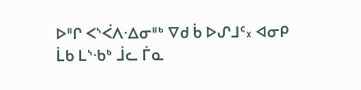ᐅᐦᒋ ᐸᔅᐹᐱᐎᓂᐦᒃ ᐁᑯ ᑳ ᐅᔑᒧᑦ᙮ ᐊᓂᑭ ᒫᑲ ᒪᔅᑾᒃ ᒨᓚ ᒦᓇ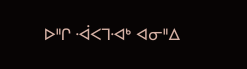ᐅᐦᒋ ᐙᐸᒣᐗᒃ ᐊᓂᐦᐃ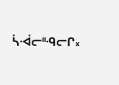ᓵᐙᓕᐦᑴᓕᒋ᙮